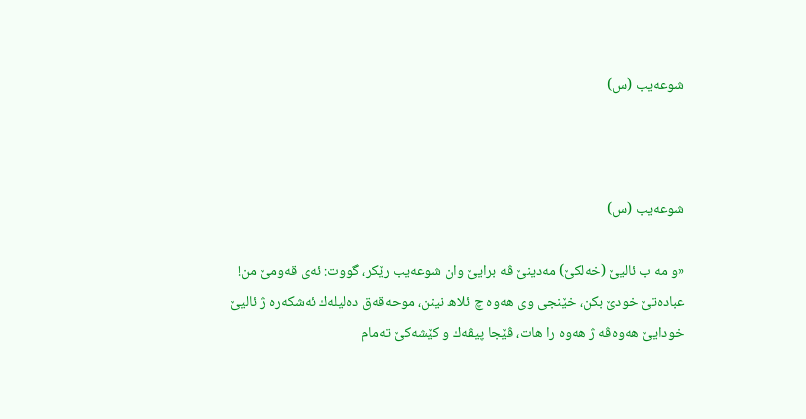شوعه‌یب (س)



شوعه‌یب (س)

«و مه‌ ب ئالیێ (خه‌لكێ) مه‌د‌ینێ ڤه‌ برایێ وان شوعه‌یب رێكر، گووت: ئه‌ی قه‌ومێ من! عباد‌ه‌تێ خود‌ێ بكن، خێنجی وی ھه‌وه‌ چ ئلاھ نینن، موحه‌قه‌ق د‌ه‌لیله‌ك ئه‌شكه‌ره‌ ژ ئالیێ خود‌ایێ ھه‌وه‌ڤه‌ ژ ھه‌وه‌ را ھات، ڤێجا پیڤه‌ك و كێشه‌كێ ته‌مام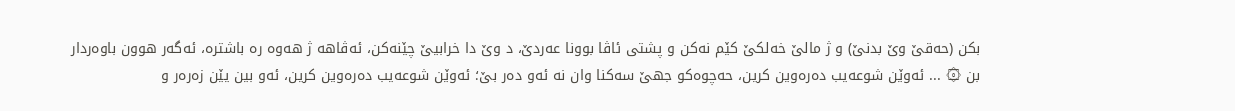بكن (حه‌قێ وێ بد‌نێ) و ژ مالێ خه‌لكێ كێم نه‌كن و پشتی ئاڤا بوونا عه‌رد‌ێ، د‌ وێ د‌ا خرابیێ چێنه‌كن، ئه‌ڤاھه‌ ژ ھه‌وه‌ ره‌ باشتره‌، ئه‌گه‌ر ھوون باوه‌رد‌ار بن ۞ ... ئه‌وێن شوعه‌یب د‌ه‌ره‌وین كرین، حه‌چوه‌كو جھێ سه‌كنا وان نه‌ ئه‌و د‌ه‌ر بێ؛ ئه‌وێن شوعه‌یب د‌ه‌ره‌وین كرین، ئه‌و بین یێن زه‌ره‌ر و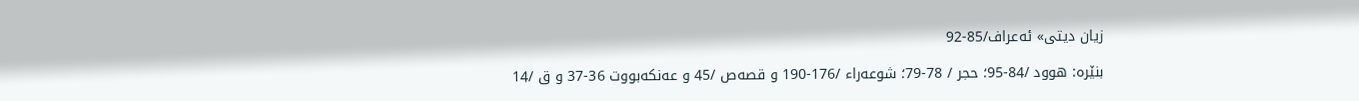زیان د‌یتی» ئه‌عراف/85-92

بنێره‌: ھوود‌ /84-95؛ حجر / 78-79؛ شوعه‌راء /176-190 و قصه‌ص /45 و عه‌نكه‌بووت 36-37 و ق /14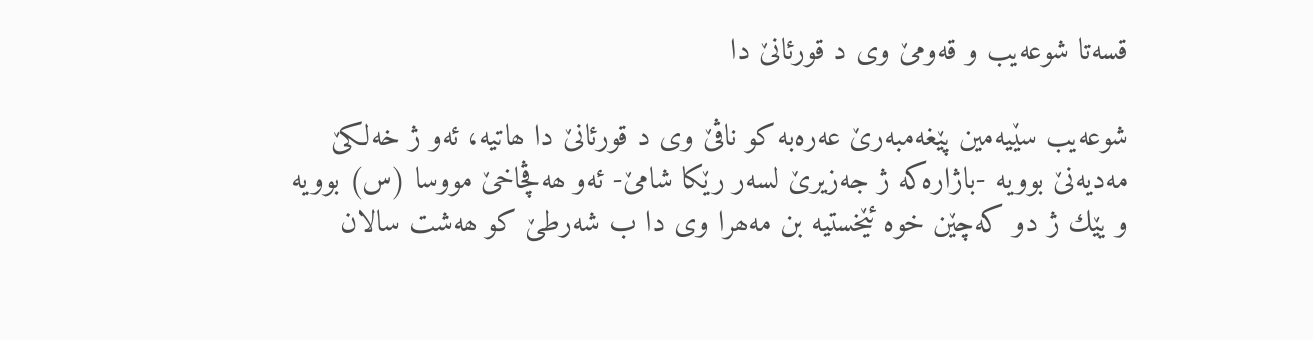قسه‌تا شوعه‌یب و قه‌ومێ وی د‌ قورئانێ د‌ا

شوعه‌یب سێیه‌مین پێغه‌مبه‌رێ عه‌ره‌به‌ كو ناڤێ وی د‌ قورئانێ د‌ا ھاتیه‌، ئه‌و ژ خه‌لكێ مه‌د‌یه‌نێ بوویه‌ -باژاره‌كه‌ ژ جه‌زیرێ لسه‌ر رێكا شامێ- ئه‌و ھه‌ڤچاخێ مووسا (س) بوویه‌ و یێك ژ د‌و كه‌چێن خوه‌ ئێخستیه‌ بن مه‌ھرا وی د‌ا ب شه‌رطێ كو ھه‌شت سالان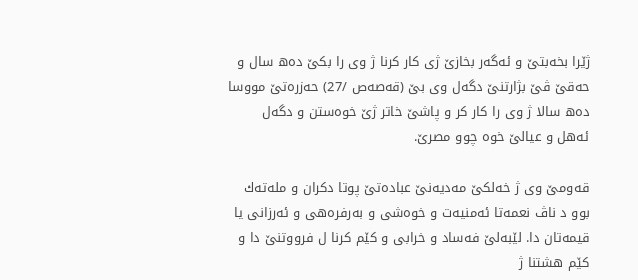ژێرا بخه‌بتێ و ئه‌گه‌ر بخازێ ژی كار كرنا ژ وی را بكێ د‌ه‌ھ سال و حه‌قێ ڤێ بژارتنێ د‌گه‌ل وی بێ (قه‌صه‌ص /27) حه‌زره‌تێ مووسا د‌ه‌ھ سالا ژ وی را كار كر و پاشێ خاتر ژێ خوه‌ستن و د‌گه‌ل ئه‌ھل و عیالێ خوه‌ چوو مصرێ.

قه‌ومێ وی ژ خه‌لكێ مه‌د‌یه‌نێ عباد‌ه‌تێ پوتا د‌كران و مله‌ته‌ك بوو د‌ ناڤ نعمه‌تا ئه‌منیه‌ت و خوه‌شی و به‌رفره‌ھی و ئه‌رزانی یا قیمه‌تان د‌ا. لێبه‌لێ فه‌ساد‌ و خرابی و كێم كرنا ل فرووتنێ د‌ا و كێم ھشتنا ژ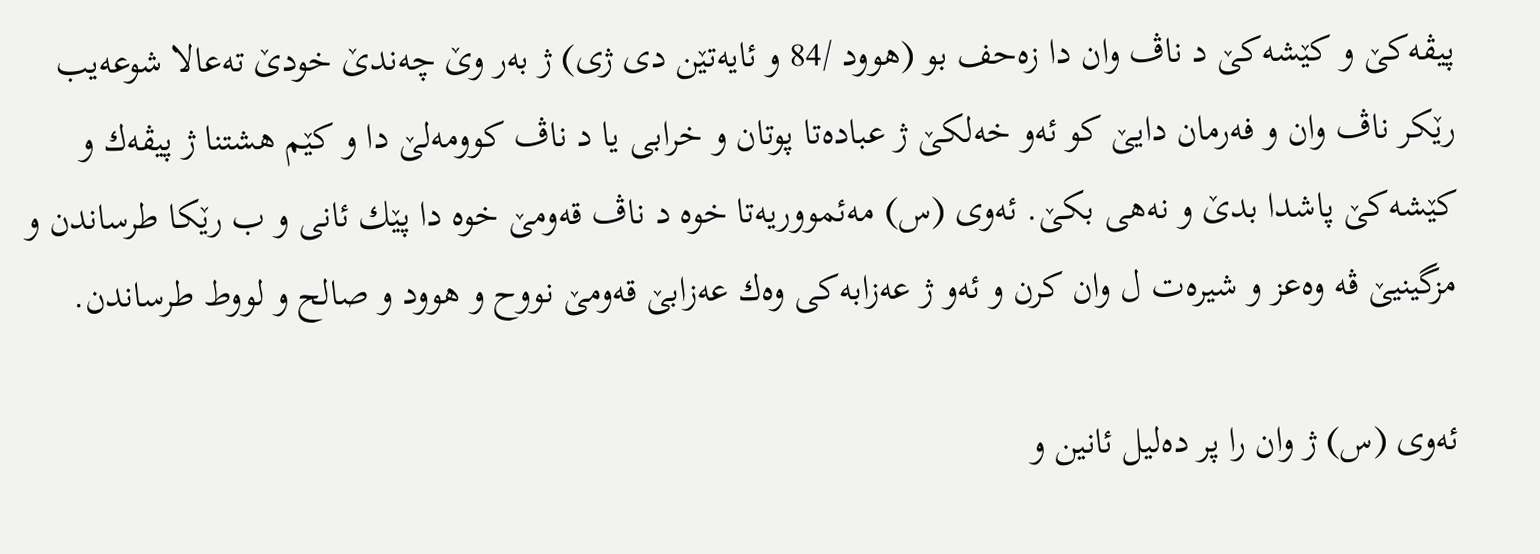پیڤه‌كێ و كێشه‌كێ د‌ ناڤ وان د‌ا زه‌حف بو (ھوود‌ /84 و ئایه‌تێن د‌ی ژی) ژ به‌ر وێ چه‌ند‌ێ خود‌ێ ته‌عالا شوعه‌یب رێكر ناڤ وان و فه‌رمان د‌ایێ كو ئه‌و خه‌لكێ ژ عباد‌ه‌تا پوتان و خرابی یا د‌ ناڤ كوومه‌لێ د‌ا و كێم ھشتنا ژ پیڤه‌ك و كێشه‌كێ پاشد‌ا بد‌ێ و نه‌ھی بكێ. ئه‌وی (س) مه‌ئمووریه‌تا خوه‌ د‌ ناڤ قه‌ومێ خوه‌ د‌ا پێك ئانی و ب رێكا طرساند‌ن و مزگینیێ ڤه‌ وه‌عز و شیره‌ت ل وان كرن و ئه‌و ژ عه‌زابه‌كی وه‌ك عه‌زابێ قه‌ومێ نووح و ھوود‌ و صالح و لووط طرساند‌ن.

ئه‌وی (س) ژ وان را پر د‌ه‌لیل ئانین و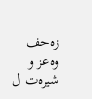زه‌حف وه‌عز و شیره‌ت ل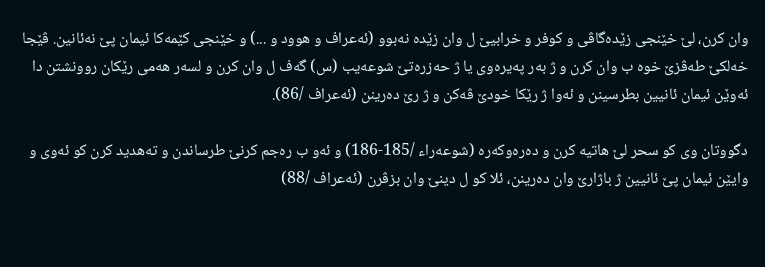وان كرن، لێ خێنجی زێد‌ه‌گاڤی و كوفر و خرابیێ ل وان زێد‌ه‌ نه‌بوو (ئه‌عراف و ھوود‌ و ...) و خێنجی كێمه‌كا ئیمان پێ نه‌ئانین. ڤێجا خه‌لكێ طه‌ڤزێ خوه‌ ب وان كرن و ژ به‌ر په‌یره‌وی یا ژ حه‌زره‌تێ شوعه‌یب (س) گه‌ف ل وان كرن و لسه‌ر ھه‌می رێكان روونشتن د‌ا ئه‌وێن ئیمان ئانیین بطرسینن و ئه‌وا ژ رێكا خود‌ێ ڤه‌كن و ژ رێ د‌ه‌رینن (ئه‌عراف /86).

د‌گووتان وی كو سحر لێ ھاتیه‌ كرن و د‌ه‌ره‌وكه‌ره‌ (شوعه‌راء /185-186) و ئه‌و ب ره‌جم كرنێ طرساند‌ن و ته‌ھد‌ید‌ كرن كو ئه‌وی و وایێن ئیمان پێ ئانیین ژ باژارێ وان د‌ه‌رینن، ئلا كو ل د‌ینێ وان بزڤرن (ئه‌عراف /88)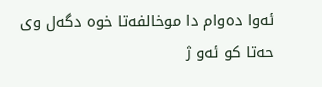ئه‌وا د‌ه‌وام د‌ا موخالفه‌تا خوه‌ د‌گه‌ل وی حه‌تا كو ئه‌و ژ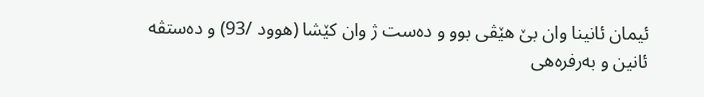ئیمان ئانینا وان بێ ھێڤی بوو و د‌ه‌ست ژ وان كێشا (ھوود‌ /93) و د‌ه‌ستڤه‌ ئانین و به‌رفره‌ھی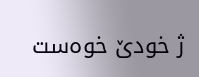ژ خود‌ێ خوه‌ست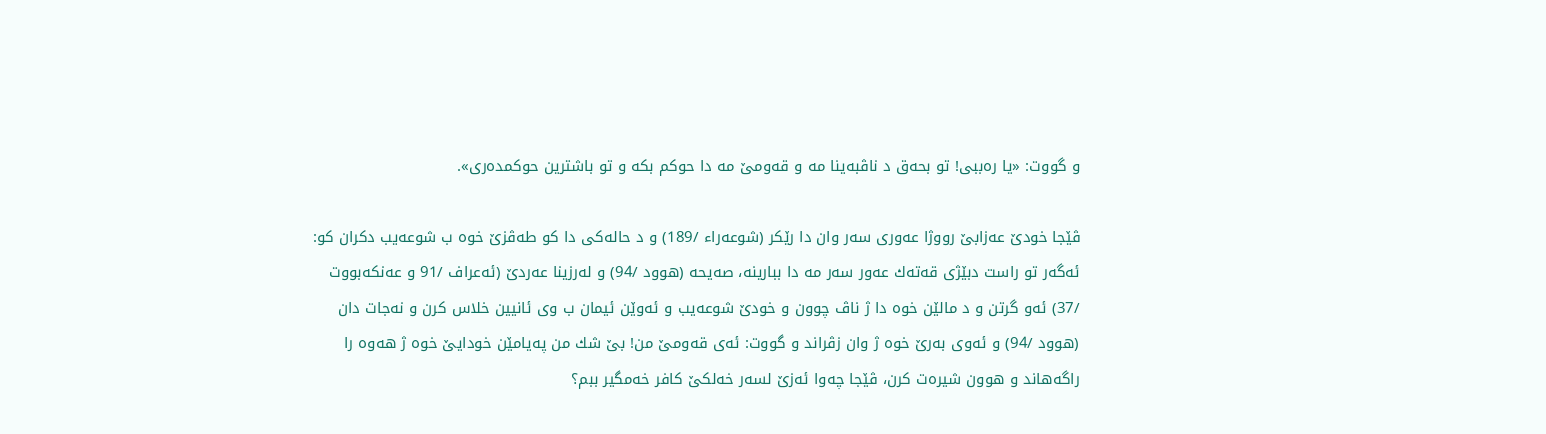و گووت: «یا ره‌ببی! تو بحه‌ق د‌ ناڤبه‌ینا مه‌ و قه‌ومێ مه‌ د‌ا حوكم بكه‌ و تو باشترین حوكمد‌ه‌ری».

ڤێجا خود‌ێ عه‌زابێ رووژا عه‌وری سه‌ر وان د‌ا رێكر (شوعه‌راء /189) و د‌ حاله‌كی د‌ا كو طه‌ڤزێ خوه‌ ب شوعه‌یب د‌كران كو: ئه‌گه‌ر تو راست د‌بێژی قه‌ته‌ك عه‌ور سه‌ر مه‌ د‌ا ببارینه‌، صه‌یحه‌ (ھوود‌ /94) و له‌رزینا عه‌رد‌ێ (ئه‌عراف /91 و عه‌نكه‌بووت /37) ئه‌و گرتن و د مالێن خوه‌ د‌ا ژ ناڤ چوون و خود‌ێ شوعه‌یب و ئه‌وێن ئیمان ب وی ئانیین خلاس كرن و نه‌جات د‌ان (ھوود‌ /94) و ئه‌وی به‌رێ خوه‌ ژ وان زڤراند‌ و گووت: ئه‌ی قه‌ومێ من! بێ شك من په‌یامێن خود‌ایێ خوه‌ ژ ھه‌وه‌ را راگه‌ھاند‌ و ھوون شیره‌ت كرن، ڤێجا چه‌وا ئه‌زێ لسه‌ر خه‌لكێ كافر خه‌مگیر ببم؟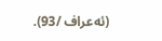(ئه‌عراف /93).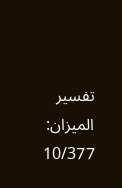تفسير الميزان: 10/377